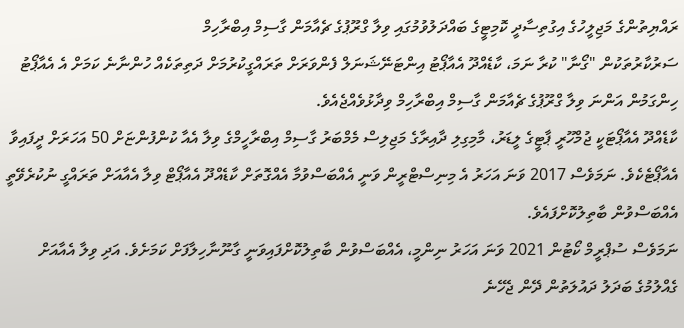ރައްޔިތުންގެ މަޖިލީހުގެ އިގުތިސާދީ ކޮމިޓީގެ ބައްދަލުވުމުގައި ވިލާ ގްރޫޕުގެ ޗެއާމަން ގާސިމް އިބްރާހިމް
ސަރުކާރުތަކުން "ގޯނާ" ކުރާ ނަމަ، ކާޑެއްދޫ އެއާޕޯޓު އިންޓަނޭޝަނަލް ފެންވަރަށް ތަރައްގީކުރުމަށް ދަތިތަކެއް ހުންނާނެ ކަމަށް އެ އެއާޕޯޓު ހިންގަމުން އަންނަ ވިލާ ގްރޫޕުގެ ޗެއާމަން ގާސިމް އިބްރާހިމް ވިދާޅުވެއްޖެއެވެ.
ކާޑެއްދޫ އެއާޕޯޓަކީ ޖުމްހޫރީ ޕާޓީގެ ލީޑަރު، މާމިގިލި ދާއިރާގެ މަޖިލިސް މެމްބަރު ގާސިމް އިބްރާހީމްގެ ވިލާ އެއާ ކުންފުންޏަށް 50 އަހަރަށް ދީފައިވާ އެއާޕޯޓެކެވެ. ނަމަވެސް 2017 ވަނަ އަހަރު އެ މިނިސްޓްރީން ވަނީ އެއްބަސްވުމާ އެއްގޮތަށް ކާޑެއްދޫ އެއާޕޯޓް ވިލާ އެއާއަށް ތަރައްގީ ނުކުރެވޭތީ އެއްބަސްވުން ބާތިލުކޮށްފައެވެ.
ނަމަވެސް ސުޕްރީމް ކޯޓުން 2021 ވަނަ އަހަރު ނިންމީ، އެއްބަސްވުން ބާތިލުކޮށްފައިވަނީ ގާނޫނާހިލާފަށް ކަމަށެވެ. އަދި ވިލާ އެއާއަށް ގެއްލުމުގެ ބަދަލު ދައުލަތުން ދޭން ޖެހޭނެ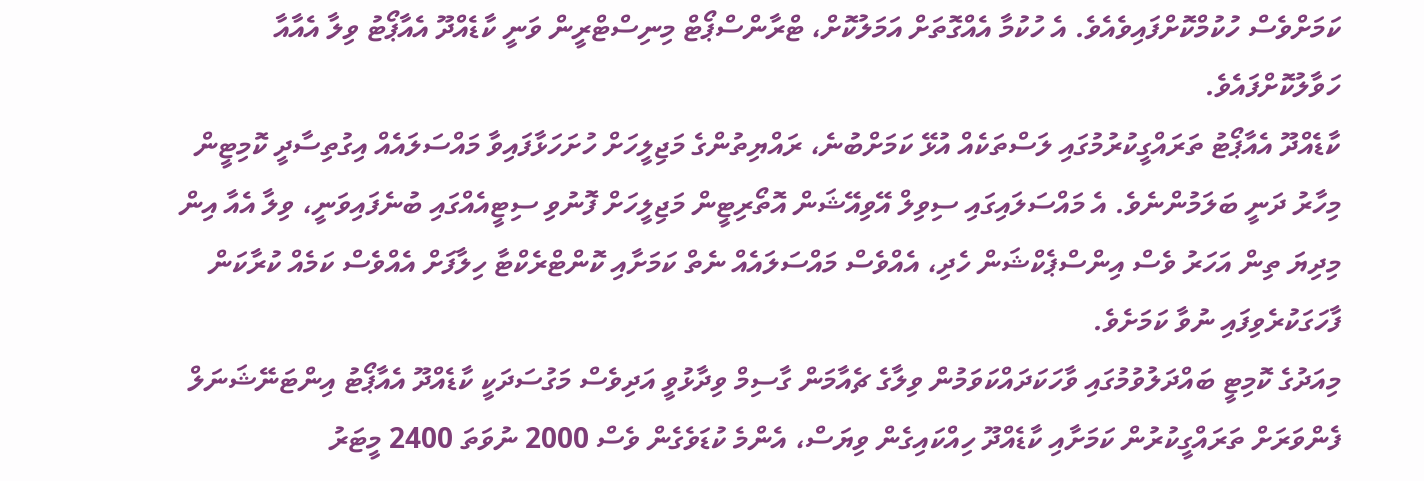ކަމަށްވެސް ހުކުމްކޮށްފައިވެއެވެ. އެ ހުކުމާ އެއްގޮތަށް އަމަލުކޮށް، ޓްރާންސްޕޯޓް މިނިސްޓްރީން ވަނީ ކާޑެއްދޫ އެއާޕޯޓު ވިލާ އެއާއާ ހަވާލުކޮށްފައެވެ.
ކާޑެއްދޫ އެއާޕޯޓު ތަރައްގީކުރުމުގައި ލަސްތަކެއް އުޅޭ ކަމަށްބުނެ، ރައްޔިތުންގެ މަޖިލީހަށް ހުށަހަޅާފައިވާ މައްސަލައެއް އިގުތިސާދީ ކޮމިޓީން މިހާރު ދަނީ ބަލަމުންނެވެ. އެ މައްސަލައިގައި ސިވިލް އޭވިއޭޝަން އޮތޯރިޓީން މަޖިލީހަށް ފޮނުވި ސިޓީއެއްގައި ބުނެފައިވަނީ، ވިލާ އެއާ އިން މިދިޔަ ތިން އަހަރު ވެސް އިންސްޕެކްޝަން ހެދި، އެއްވެސް މައްސަލައެއް ނެތް ކަމަށާއި ކޮންޓްރެކްޓާ ހިލާފަށް އެއްވެސް ކަމެއް ކުރާކަން ފާހަގަކުރެވިފައި ނުވާ ކަމަށެވެ.
މިއަދުގެ ކޮމިޓީ ބައްދަލުވުމުގައި ވާހަކަދައްކަވަމުން ވިލާގެ ޗެއާމަން ގާސިމް ވިދާޅުވީ އަދިވެސް މަގުސަދަކީ ކާޑެއްދޫ އެއާޕޯޓު އިންޓަނޭޝަނަލް ފެންވަރަށް ތަރައްގީކުރުން ކަމަށާއި ކާޑެއްދޫ ހިއްކައިގެން ވިޔަސް، އެންމެ ކުޑަވެގެން ވެސް 2000 ނުވަތަ 2400 މީޓަރު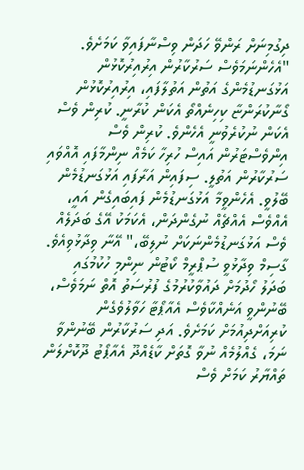ދިގުމިނަށް ރަންވޭ ހަދަން ވިސްނާފައިވާ ކަމަށެވެ.
"އެހެންނަމަވެސް ސަރުކާރުން އިރުއިރުކޮޅުން އަޅުގަނޑުމެންގެ އަތުން އަތުލާފައި، އިރުއިރުކޮޅުން ގޯނާކުރަންޏާ ކިހިނެއްތޯ އެކަން ކުރާނީ. ކުރިން ވެސް އެކަން ނުކުރެވުނީ އެހެންވެ. ކުރިން ވެސް އިންވެސްޓަރުން އައިސް ހުރިހާ ކަމެއް ނިންމާފައި އޮއްވައި ސަރުކާރުން އަތުލީ. ސިފައިން އަރާފައި އަޅުގަނޑުމެން ބޭލުވީ. އެހެންވީމާ އަޅުގަނޑުމެން ފައިބައިގެން އައީ، އެއްވެސް އެއްޗެއް ނުގެންދަން، އެކަމަކު އޭގެ ބަދަލެއް ވެސް އަޅުގަނޑުމެންނަކަށް ނުލިބޭ،" އޭނާ ވިދާޅުވިއެވެ.
ގާސިމް ވިދާޅުވީ ސުޕްރީމް ކޯޓުން ނިންމި ހުކުމުގައި ބަދަލު ހޯދުމަށް ދައުވާކުރުމުގެ ފުރުސަތު އޮތް ނަމަވެސް، ބޭނުންވީ އަނެއްކާވެސް އެއާޕޯޓާ ހަވާލުވެގެން ކުރިއަށްދިއުމަށް ކަމަށެވެ. އަދި ސަރުކާރުން ބޭނުންވާ ނަމަ، ގެއްލުމެއް ނުވާ ގޮތަށް ކާޑެއްދޫ އެއާޕޯޓު ދޫކޮށްލަން ތައްޔާރު ކަމަށް ވެސް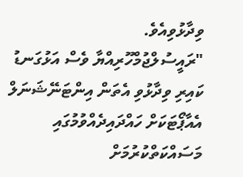ވިދާޅުވިއެވެ.
"ރައީސުލްޖުމްހޫރިއްޔާ ވެސް އަޅުގަނޑު ކައިރި ވިދާޅުވި އެތަން އިންޓަނޭޝަނަލް އެއާޕޯޓަކަށް ހައްދައިދެއްވުމުގައި މަސައްކަތްކުރުމަށް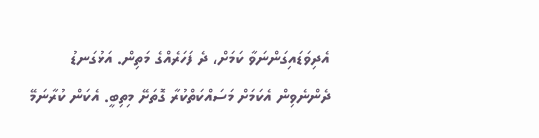އެދިވަޑައިގަންނަވާ ކަމަށް، ދެ ފަހަރެއްގެ މަތިން. އަޅުގަނޑު ދެންނެވިން އެކަމަށް މަސައްކަތްކުރާ ގޮތަށޭ މިތިބީ. އެކަން ކުރާނަމޭ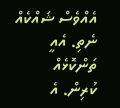އެއްވެސް ޝައްކެއް ނެތި. އެއީ ތަންކޮޅެއް ކުރިން. އެ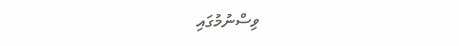ވިސްނުމުގައި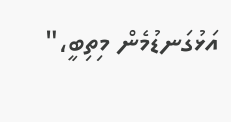އަޅުގަނޑުމެން މިތިބީ،"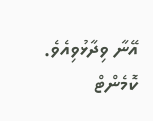އޭނާ ވިދާޅުވިއެވެ.
ކޮމެންޓް